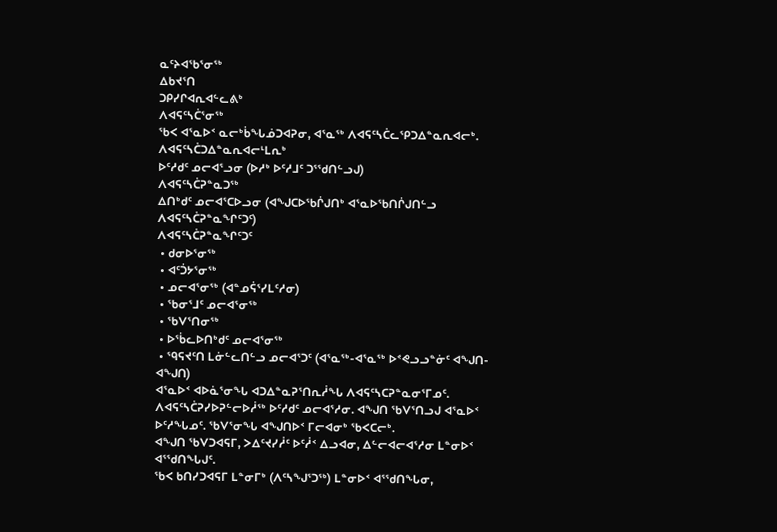ᓇᑦᔨᐊᖃᕐᓂᖅ
ᐃᑲᔪᕐᑎ
ᑐᑭᓯᒋᐊᕆᐊᓪᓚᕕᒃ
ᐱᐊᕋᑦᓴᑖᕐᓂᖅ
ᖃᐸ ᐊᕐᓇᐅᑉ ᓇᓕᒃᑳᖓᓅᑐᐊᕈᓂ, ᐊᕐᓇᖅ ᐱᐊᕋᑦᓴᑖᓚᕿᑐᐃᓐᓇᕆᐊᓕᒃ.
ᐱᐊᕋᑦᓴᑖᑐᐃᓐᓇᕆᐊᓕᒻᒪᕆᒃ
ᐅᑦᓱᑯᑦ ᓄᓕᐊᕐᓗᓂ (ᐅᓱᒃ ᐅᑦᓱᒧᑦ ᑐᕐᖁᑎᓪᓗᒍ)
ᐱᐊᕋᑦᓴᑖᕈᓐᓇᑐᖅ
ᐃᑎᒃᑯᑦ ᓄᓕᐊᕐᑕᐅᓗᓂ (ᐊᖑᑕᐅᖃᒌᒍᑎᒃ ᐊᕐᓇᐅᖃᑎᒌᒍᑎᓪᓗ ᐱᐊᕋᑦᓴᑖᕈᓐᓇᖏᑦᑐᑦ)
ᐱᐊᕋᑦᓴᑖᕈᓐᓇᖏᑦᑐᑦ
 • ᑯᓂᐅᕐᓂᖅ
 • ᐊᑦᑑᔭᕐᓂᖅ
 • ᓄᓕᐊᕐᓂᖅ (ᐊᓐᓄᕌᕐᓯᒪᑦᓱᓂ)
 • ᖃᓂᕐᒧᑦ ᓄᓕᐊᕐᓂᖅ
 • ᖃᐯᕐᑎᓂᖅ
 • ᐅᖄᓚᐅᑎᒃᑯᑦ ᓄᓕᐊᕐᓂᖅ
 • ᙯᕋᔪᑦᑎ ᒪᓃᓪᓚᑎᓪᓗ ᓄᓕᐊᕐᑐᑦ (ᐊᕐᓇᖅ-ᐊᕐᓇᖅ ᐅᕝᕙᓗᓗᓐᓃᑦ ᐊᖑᑎ-ᐊᖑᑎ)
ᐊᕐᓇᐅᑉ ᐊᐅᓈᕐᓂᖓ ᐊᑐᐃᓐᓇᕈᕐᑎᕆᓲᖓ ᐱᐊᕋᑦᓴᑕᕈᓐᓇᓂᕐᒥᓄᑦ.
ᐱᐊᕋᑦᓴᑖᕈᓯᐅᕈᓪᓕᐅᓲᖅ ᐅᑦᓱᑯᑦ ᓄᓕᐊᕐᓱᓂ. ᐊᖑᑎ ᖃᐯᕐᑎᓗᒍ ᐊᕐᓇᐅᑉ ᐅᑦᓱᖓᓄᑦ. ᖃᐯᕐᓂᖓ ᐊᖑᑎᐅᑉ ᒥᓕᐊᓂᒃ ᖃᐸᑕᓕᒃ.
ᐊᖑᑎ ᖃᐯᑐᐊᕋᒥ, ᐳᐃᑦᔪᓯᓲᑦ ᐅᑦᓲᑉ ᐃᓗᐊᓂ, ᐃᓪᓕᐊᓕᐊᕐᓱᓂ ᒪᓐᓂᐅᑉ ᐊᕐᖁᑎᖓᒍᑦ.
ᖃᐸ ᑲᑎᓯᑐᐊᕋᒥ ᒪᓐᓂᒥᒃ (ᐱᑦᓴᖑᕐᑐᖅ) ᒪᓐᓂᐅᑉ ᐊᕐᖁᑎᖓᓂ,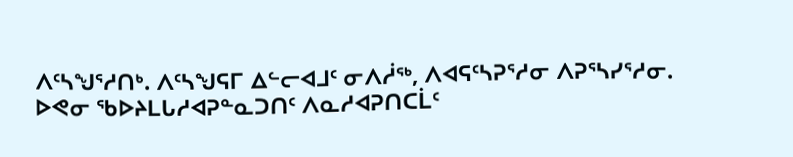ᐱᑦᓴᖑᕐᓱᑎᒃ. ᐱᑦᓴᖑᕋᒥ ᐃᓪᓕᐊᒧᑦ ᓂᐱᓲᖅ, ᐱᐊᕋᑦᓴᕈᕐᓱᓂ ᐱᕈᕐᓴᓯᕐᓱᓂ.
ᐅᕙᓂ ᖃᐅᔨᒪᒐᓱᐊᕈᓐᓇᑐᑎᑦ ᐱᓇᓱᐊᕈᑎᑕᒫᑦ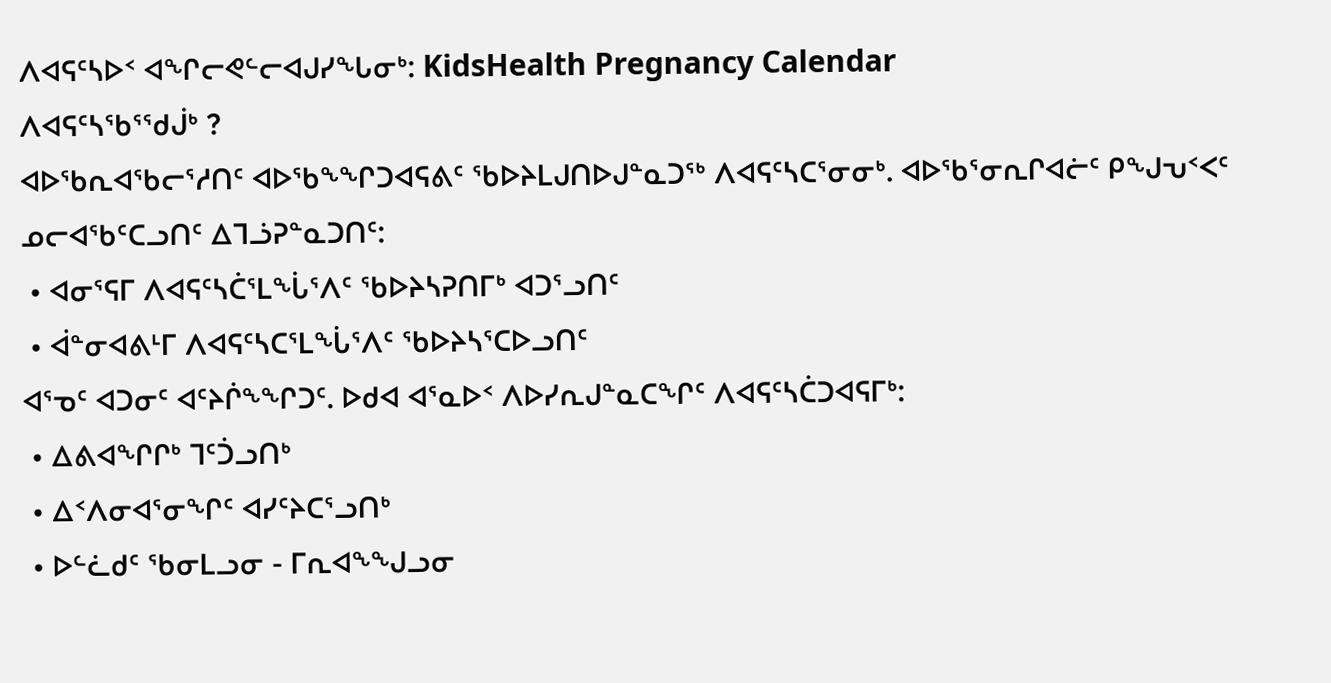ᐱᐊᕋᑦᓴᐅᑉ ᐊᖏᓕᕙᓪᓕᐊᒍᓯᖓᓂᒃ: KidsHealth Pregnancy Calendar
ᐱᐊᕋᑦᓴᖃᕐᖁᒎᒃ ?
ᐊᐅᖃᕆᐊᖃᓕᕐᓱᑎᑦ ᐊᐅᖃᖕᖏᑐᐊᕋᕕᑦ ᖃᐅᔨᒪᒍᑎᐅᒍᓐᓇᑐᖅ ᐱᐊᕋᑦᓴᑕᕐᓂᓂᒃ. ᐊᐅᖃᕐᓂᕆᒋᐊᓖᑦ ᑭᖑᕃᑉᐸᑦ ᓄᓕᐊᖃᑦᑕᓗᑎᑦ ᐃᒣᓘᕈᓐᓇᑐᑎᑦ:
 • ᐊᓂᕐᕋᒥ ᐱᐊᕋᑦᓴᑖᕐᒪᖔᕐᐱᑦ ᖃᐅᔨᓴᕈᑎᒥᒃ ᐊᑐᕐᓗᑎᑦ
 • ᐋᓐᓂᐊᕕᒻᒥ ᐱᐊᕋᑦᓴᑕᕐᒪᖔᕐᐱᑦ ᖃᐅᔨᓴᕐᑕᐅᓗᑎᑦ
ᐊᕐᓀᑦ ᐊᑐᓂᑦ ᐊᑦᔨᒌᖕᖏᑐᑦ. ᐅᑯᐊ ᐊᕐᓇᐅᑉ ᐱᐅᓯᕆᒍᓐᓇᑕᖏᑦ ᐱᐊᕋᑦᓴᑖᑐᐊᕋᒥᒃ:
 • ᐃᕕᐊᖏᒋᒃ ᒣᑦᑑᓗᑎᒃ
 • ᐃᑉᐱᓂᐊᕐᓂᖏᑦ ᐊᓯᑦᔨᑕᕐᓗᑎᒃ
 • ᐅᓪᓛᑯᑦ ᖃᓂᒪᓗᓂ - ᒥᕆᐊᖕᖑᓗᓂ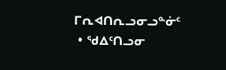ᒥᕆᐊᑎᕆᓗᓂᓗᓐᓃᑦ
 • ᖁᐃᑦᑎᓗᓂ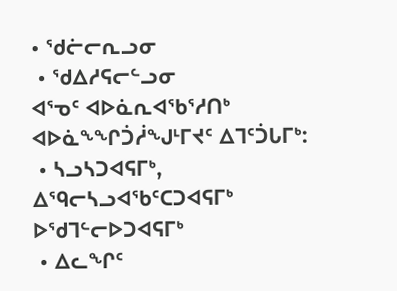• ᖁᓖᓕᕆᓗᓂ
 • ᖁᐃᓱᕋᓕᓪᓗᓂ
ᐊᕐᓀᑦ ᐊᐅᓈᕆᐊᖃᕐᓱᑎᒃ ᐊᐅᓈᖕᖏᑑᓲᖑᒻᒥᔪᑦ ᐃᒣᑦᑑᒐᒥᒃ:
 • ᓴᓗᓴᑐᐊᕋᒥᒃ, ᐃᙯᓕᓴᓗᐊᖃᑦᑕᑐᐊᕋᒥᒃ ᐅᖁᒣᓪᓕᐅᑐᐊᕋᒥᒃ
 • ᐃᓚᖏᑦ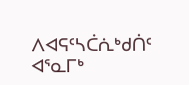ᐱᐊᕋᑦᓴᑖᕇᒃᑯᑏᑦ ᐊᕐᓇᒥᒃ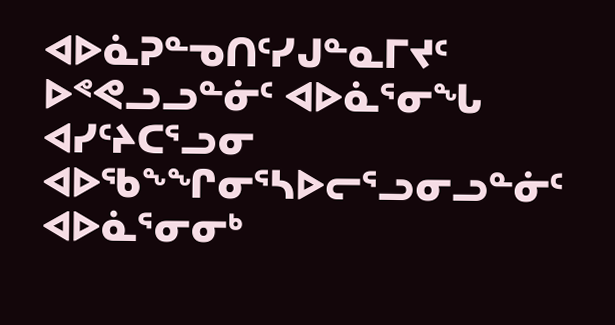ᐊᐅᓈᕈᓐᓀᑎᑦᓯᒍᓐᓇᒥᔪᑦ ᐅᕝᕙᓗᓗᓐᓃᑦ ᐊᐅᓈᕐᓂᖓ ᐊᓯᑦᔨᑕᕐᓗᓂ ᐊᐅᖃᖕᖏᓂᕐᓴᐅᓕᕐᓗᓂᓗᓐᓃᑦ
ᐊᐅᓈᕐᓂᓂᒃ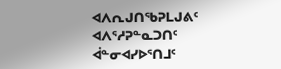ᐊᐱᕆᒍᑎᖃᕈᒪᒍᕕᑦ ᐊᐱᕐᓱᕈᓐᓇᑐᑎᑦ ᐋᓐᓂᐊᓯᐅᕐᑎᒧᑦ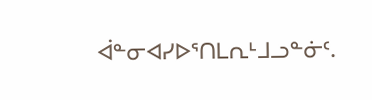ᐋᓐᓂᐊᓯᐅᕐᑎᒪᕆᒻᒧᓗᓐᓃᑦ.